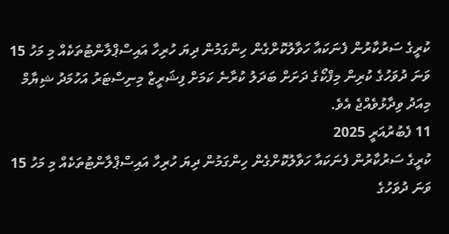ކުރީގެ ސަރުކާރުން ފެނަކައާ ހަވާލުކޮށްގެން ހިންގަމުން ދިޔަ ހުރިހާ އައިސްޕްލާންޓުތަކެއް މި މަހު 15 ވަނަ ދުވަހުގެ ކުރިން މިފްކޯގެ ދަށަށް ބަދަލު ކުރާނެ ކަމަށް ފިޝަރީޒް މިނިސްޓަރު އަހުމަދު ޝިޔާމް މިއަދު ވިދާޅުވެއްޖެ އެވެ.
11 ފެބުރުއަރީ 2025
ކުރީގެ ސަރުކާރުން ފެނަކައާ ހަވާލުކޮށްގެން ހިންގަމުން ދިޔަ ހުރިހާ އައިސްޕްލާންޓުތަކެއް މި މަހު 15 ވަނަ ދުވަހުގެ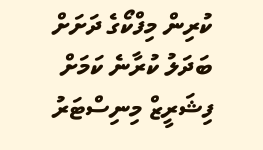ކުރިން މިފްކޯގެ ދަށަށް ބަދަލު ކުރާނެ ކަމަށް ފިޝަރީޒް މިނިސްޓަރު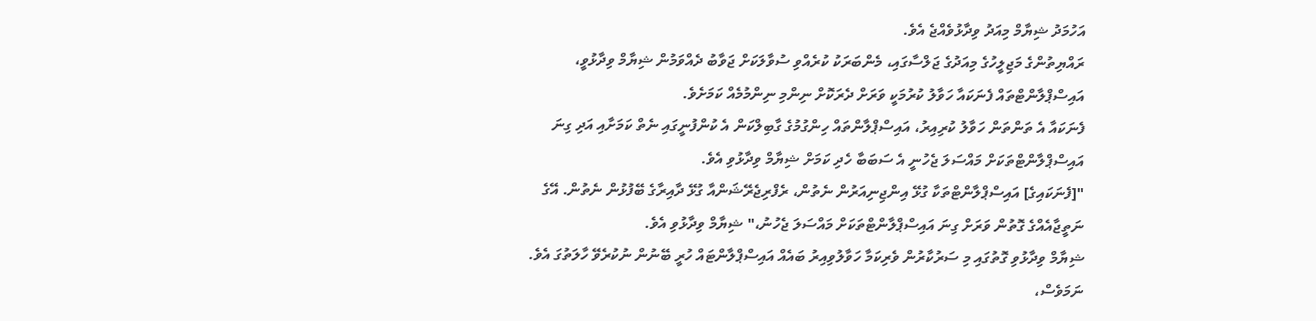އަހުމަދު ޝިޔާމް މިއަދު ވިދާޅުވެއްޖެ އެވެ.
ރައްޔިތުންގެ މަޖިލީހުގެ މިއަދުގެ ޖަލްސާގައި، މެންބަރަކު ކުރެއްވި ސުވާލަކަށް ޖަވާބު ދެއްވަމުން ޝިޔާމް ވިދާޅުވީ، އައިސްޕްލާންޓްތައް ފެނަކައާ ހަވާލު ކުރުމަކީ ވަރަށް ދެރަކޮށް ނިންމި ނިންމުމެއް ކަމަށެވެ.
ފެނަކައާ އެ ތަންތަން ހަވާލު ކުރިއިރު، އައިސްޕްލާންތައް ހިންގުމުގެ ގާބިލްކަން އެ ކުންފުނީގައި ނެތް ކަމަށާއި އަދި ގިނަ އައިސްޕްލާންޓްތަކަށް މައްސަލަ ޖެހުނީ އެ ސަބަބާ ހެދި ކަމަށް ޝިޔާމް ވިދާޅުވި އެވެ.
"[ފެނަކައިގެ] އައިސްޕްލާންޓްތަކާ ގުޅޭ އިންޖިނިއަރުން ނެތުން، ރެފްރިޖެރޭޝަންއާ ގުޅޭ ދާއިރާގެ ބޭފުޅުން ނެތުން. އޭގެ ނަތީޖާއެއްގެ ގޮތުން ވަރަށް ގިނަ އައިސްޕްލާންޓްތަކަށް މައްސަލަ ޖެހުނު،" ޝިޔާމް ވިދާޅުވި އެވެ.
ޝިޔާމް ވިދާޅުވި ގޮތުގައި މި ސަރުކާރުން ވެރިކަމާ ހަވާލުވިއިރު ބައެއް އައިސްޕްލާންޓައް ހުރީ ބޭނުން ނުކުރެވޭ ހާލަތުގަ އެވެ.
ނަމަވެސް،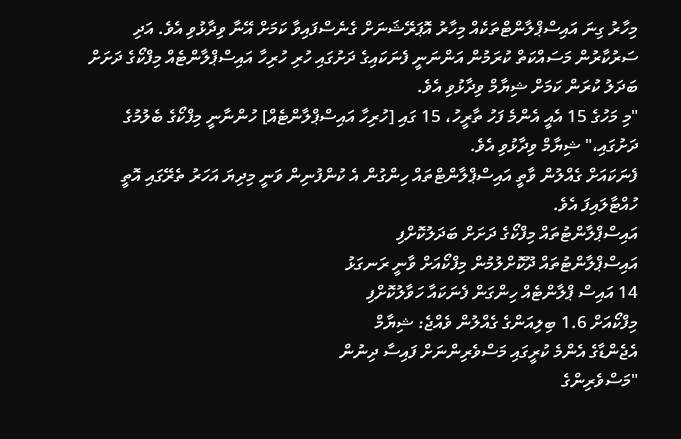މިހާރު ގިނަ އައިސްޕްލާންޓްތަކެއް މިހާރު އޮޕަރޭޝަނަށް ގެނެސްފައިވާ ކަމަށް އޭނާ ވިދާޅުވި އެވެ. އަދި ސަރުކާރުން މަސައްކަތް ކުރަމުން އަންނަނީ ފެނަކައިގެ ދަށުގައި ހުރި ހުރިހާ އައިސްޕްލާންޓެއް މިފްކޯގެ ދަށަށް ބަދަލު ކުރަން ކަމަށް ޝިޔާމް ވިދާޅުވި އެވެ.
"މި މަހުގެ 15 އެއީ އެންމެ ފަހު ތާރީހު، 15 ގައި [ހުރިހާ އައިސްޕްލާންޓެއް] ހުންނާނީ މިފްކޯގެ ބެލުމުގެ ދަށުގައި،" ޝިޔާމް ވިދާޅުވި އެވެ.
ފެނަކައަށް ގެއްލުން ވާތީ އައިސްޕްލާންޓްތައް ހިންގުން އެ ކުންފުނިން ވަނީ މިދިޔަ އަހަރު ތެރޭގައި އޮތީ ހުއްޓާލައިފަ އެވެ.
އައިސްޕްލާންޓުތައް މިފްކޯގެ ދަށަށް ބަދަލުކޮށްފި
އައިސްޕްލާންޓުތައް ދޫކޮށްލުމުން މިފްކޯއަށް ވާނީ ރަނގަޅު
14 އައިސް ޕްލާންޓެއް ހިންގަން ފެނަކައާ ހަވާލުކޮށްފި
މިފްކޯއަށް 1.6 ބިލިއަންގެ ގެއްލުން ވެއްޖެ: ޝިޔާމް
އެޖެންޑާގެ އެންމެ ކުރީގައި މަސްވެރިންނަށް ފައިސާ ދިނުން
"މަސްވެރިންގެ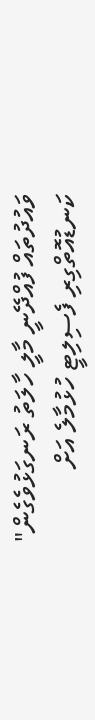ވައުދުތައް ފުއްދޭނީ މާލީ ހާލަތު ރަނގަޅުވެގެން"
ކަނޑުއޮތްގިރި ފެސިލިޓީ ހުޅުމާލެ އަށް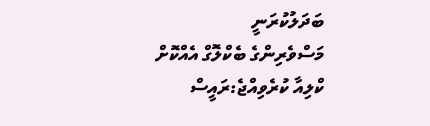ބަދަލުކުރަނީ
މަސްވެރިންގެ ބެކްލޮގް އެއްކޮށް ކްލިއާ ކުރެވިއްޖެ:ރައީސް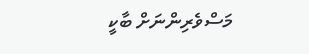މަސްވެރިންނަށް ބާކީ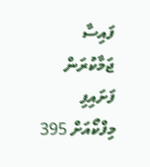ފައިސާ ޖަމާކުރަން ފަށައިފި
މިފްކޯއަށް 395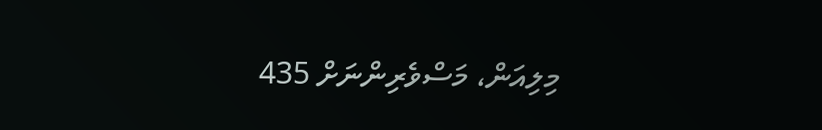މިލިއަން، މަސްވެރިންނަށް 435